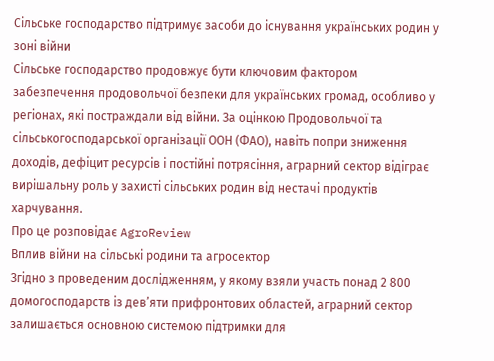Сільське господарство підтримує засоби до існування українських родин у зоні війни
Сільське господарство продовжує бути ключовим фактором забезпечення продовольчої безпеки для українських громад, особливо у регіонах, які постраждали від війни. За оцінкою Продовольчої та сільськогосподарської організації ООН (ФАО), навіть попри зниження доходів, дефіцит ресурсів і постійні потрясіння, аграрний сектор відіграє вирішальну роль у захисті сільських родин від нестачі продуктів харчування.
Про це розповідає AgroReview
Вплив війни на сільські родини та агросектор
Згідно з проведеним дослідженням, у якому взяли участь понад 2 800 домогосподарств із дев’яти прифронтових областей, аграрний сектор залишається основною системою підтримки для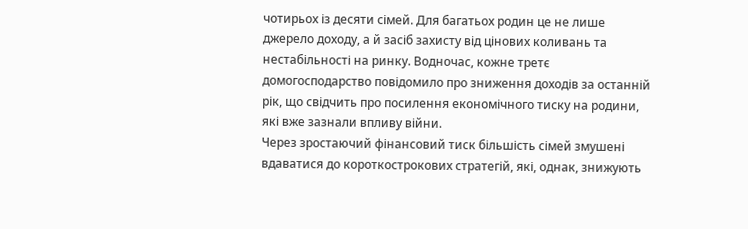чотирьох із десяти сімей. Для багатьох родин це не лише джерело доходу, а й засіб захисту від цінових коливань та нестабільності на ринку. Водночас, кожне третє домогосподарство повідомило про зниження доходів за останній рік, що свідчить про посилення економічного тиску на родини, які вже зазнали впливу війни.
Через зростаючий фінансовий тиск більшість сімей змушені вдаватися до короткострокових стратегій, які, однак, знижують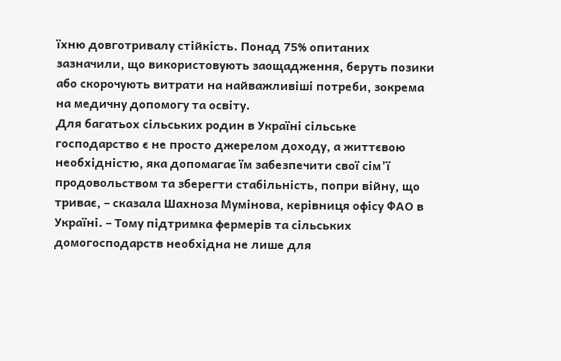їхню довготривалу стійкість. Понад 75% опитаних зазначили, що використовують заощадження, беруть позики або скорочують витрати на найважливіші потреби, зокрема на медичну допомогу та освіту.
Для багатьох сільських родин в Україні сільське господарство є не просто джерелом доходу, а життєвою необхідністю, яка допомагає їм забезпечити свої сім’ї продовольством та зберегти стабільність, попри війну, що триває, – сказала Шахноза Мумінова, керівниця офісу ФАО в Україні. – Тому підтримка фермерів та сільських домогосподарств необхідна не лише для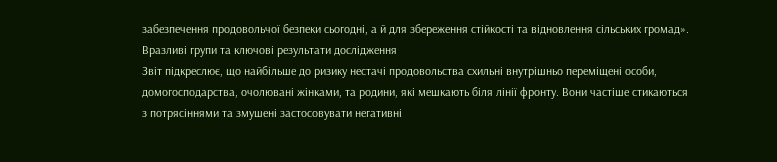забезпечення продовольчої безпеки сьогодні, а й для збереження стійкості та відновлення сільських громад».
Вразливі групи та ключові результати дослідження
Звіт підкреслює, що найбільше до ризику нестачі продовольства схильні внутрішньо переміщені особи, домогосподарства, очолювані жінками, та родини, які мешкають біля лінії фронту. Вони частіше стикаються з потрясіннями та змушені застосовувати негативні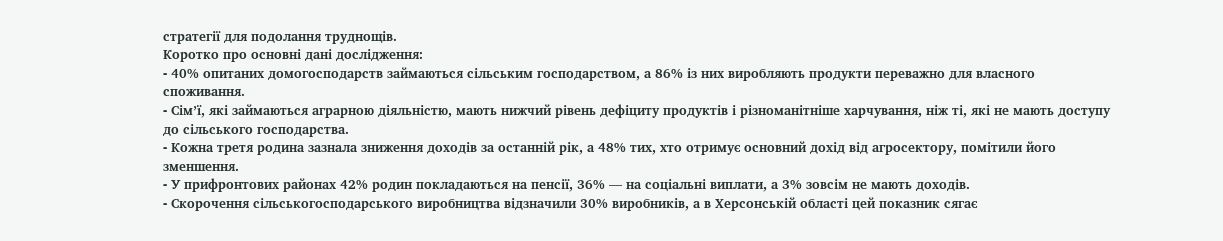стратегії для подолання труднощів.
Коротко про основні дані дослідження:
- 40% опитаних домогосподарств займаються сільським господарством, а 86% із них виробляють продукти переважно для власного споживання.
- Сім’ї, які займаються аграрною діяльністю, мають нижчий рівень дефіциту продуктів і різноманітніше харчування, ніж ті, які не мають доступу до сільського господарства.
- Кожна третя родина зазнала зниження доходів за останній рік, а 48% тих, хто отримує основний дохід від агросектору, помітили його зменшення.
- У прифронтових районах 42% родин покладаються на пенсії, 36% — на соціальні виплати, а 3% зовсім не мають доходів.
- Скорочення сільськогосподарського виробництва відзначили 30% виробників, а в Херсонській області цей показник сягає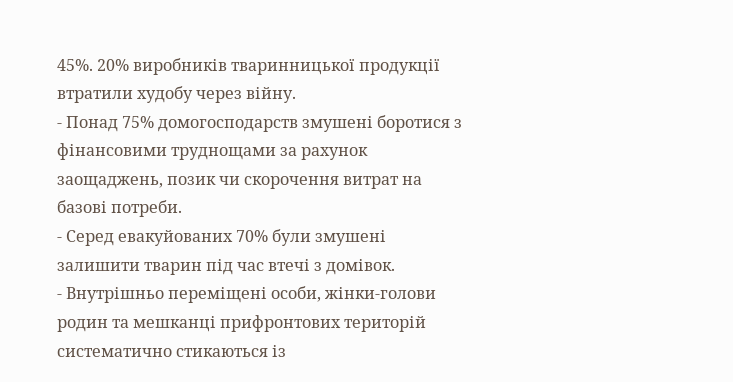45%. 20% виробників тваринницької продукції втратили худобу через війну.
- Понад 75% домогосподарств змушені боротися з фінансовими труднощами за рахунок заощаджень, позик чи скорочення витрат на базові потреби.
- Серед евакуйованих 70% були змушені залишити тварин під час втечі з домівок.
- Внутрішньо переміщені особи, жінки-голови родин та мешканці прифронтових територій систематично стикаються із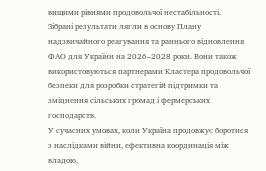вищими рівнями продовольчої нестабільності.
Зібрані результати лягли в основу Плану надзвичайного реагування та раннього відновлення ФАО для України на 2026–2028 роки. Вони також використовуються партнерами Кластера продовольчої безпеки для розробки стратегій підтримки та зміцнення сільських громад і фермерських господарств.
У сучасних умовах, коли Україна продовжує боротися з наслідками війни, ефективна координація між владою,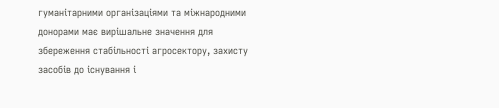гуманітарними організаціями та міжнародними донорами має вирішальне значення для збереження стабільності агросектору, захисту засобів до існування і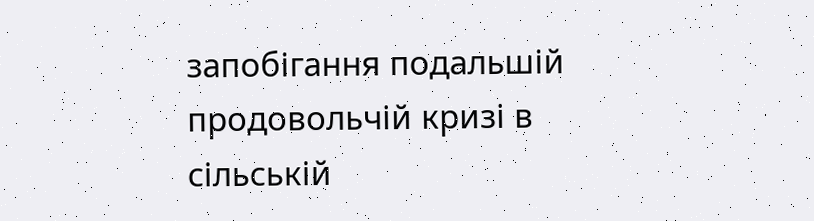запобігання подальшій продовольчій кризі в сільській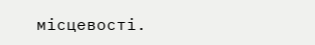місцевості.